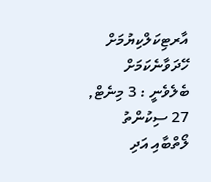އާރޓިކަލްކިޔުމަށް ހޭދަވާނެކަމަށް ބެލެވެނީ : 3 މިނެޓް, 27 ސިކުންތު
ލޯތްބާއި އަދި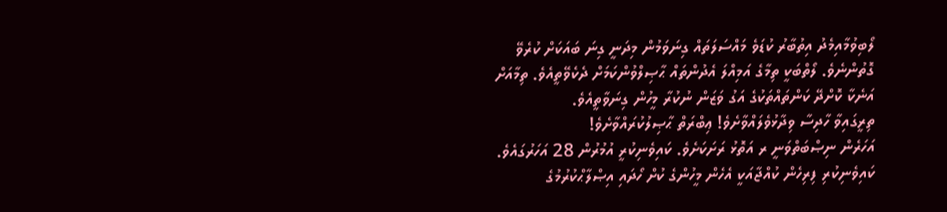ލޯބިވުމާއިމެދު އިތުބާރު ކުޑަވެ މައްސަލަތައް ގިނަވަމުން މިދަނީ ގިނަ ބައަކަށް ކުރެވޭ ގޮތުންނެވެ. ލޯތްބަކީ ތިމާގެ އަމިއްލަ އެދުންތައް ޙާޞިލްވުންކަމަށް ދެކެވޭތީއެވެ. ތިމާއަށް އަނެކާ ކޮށްދޭ ކަންތައްތަކުގެ އަގު ވަޒަން ނުކުރާ މީހުން ގިނަވާތީއެވެ.
ތިރީގައިވާ ހާދިސާ ވިދާޅުވެލައްވާށެވެ! ޢިބްރަތް ޙާޞިލުކުރައްވާށެވެ!
އަހަރެން ނިޞްބަތްވަނީ ރ އަތޮޅު ރަށަކަށެވެ. ކައިވެނިކުރީ އުމުރުން 28 އަހަރުގައެވެ. ކައިވެނިކުރި ފިރިހެން ކުއްޖާއަކީ އެހެން މީހުންގެ ކުށް ހޯދައި އިޞްލާޙްކުރުމުގެ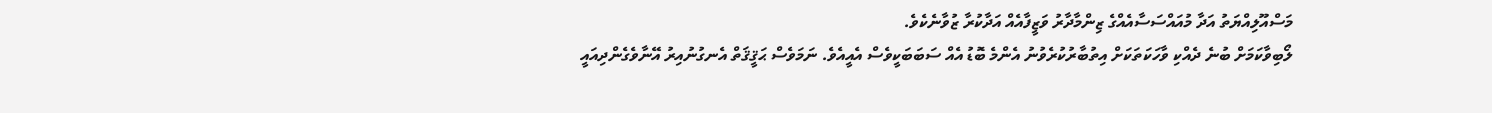މަސްއޫލިއްޔަތު އަދާ މުއައްސަސާއެއްގެ ޒިންމާދާރު ވަޒީފާއެއް އަދާކުރާ ޒުވާނެކެވެ.
ލޯބިވާކަމަށް ބުނެ ދެއްކި ވާހަކަތަކަށް އިތުބާރުކުރެވުނު އެންމެ ބޮޑު އެއް ސަބަބަކީވެސް އެއީއެވެ. ނަމަވެސް ޙަޤީޤަތް އެނގުނުއިރު އޭނާވެގެންދިއައީ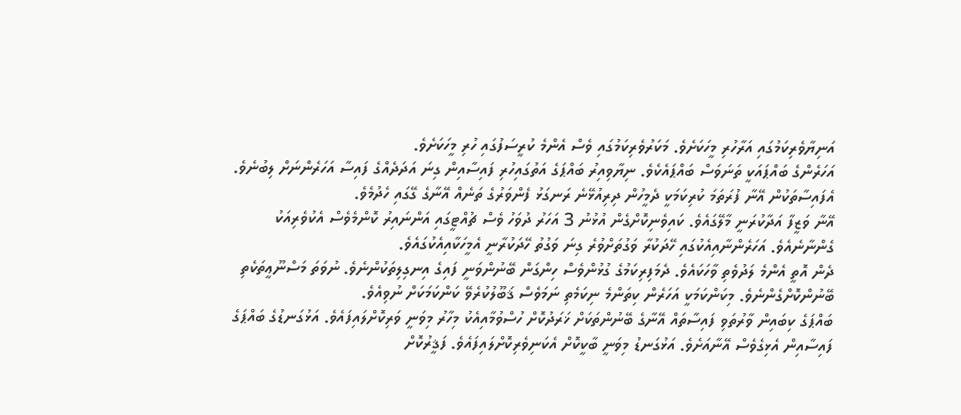އަނިޔާވެރިކަމުގައި އަރާހުރި މީހަކަށެވެ. މަކަރުވެރިކަމުގައި ވެސް އެންމެ ކުރީސަފުގައި ހުރި މީހަކަށެވެ.
އަހަރެންގެ ބައްޕައަކީ ތަނަވަސް ބައްޕައެކެވެ. ނިޔާވިއިރު ބައްޕަގެ އަތުގައިހުރި ފައިސާއިން ގިނަ އަދަދެއްގެ ފައިސާ އަހަރެންނަށް ލިބުނެވެ. އެފައިސާތަކުން އޭނާ ފުރަތަމަ ކުރިކަމަކީ ދެމީހުން ދިރިއުޅޭނެ ރަނގަޅު ފެންވަރުގެ ތަނެއް އޭނާގެ ގޭގައި ހެދުމެވެ.
އޭނާ ވަޒީފާ އަދާކުރަނީ މާލޭގައެވެ. ކައިވެނިކޮށްގެން އުޅުނު 3 އަހަރު ދުވަހު ވެސް ޗުއްޓީގައި އަންނައިރު ކޮންމެވެސް އެކުވެރިއަކު ގެންނާނެއެވެ. އަހަރެންނާއިއެކުގައި ހޭދަކުރާ ވަގުތަށްވުރެ ގިނަ ވަގުތު ހޭދަކުރާނީ އެމީހަކާއިއެކުގައެވެ.
ދެން އޮތީ އެންމެ ލަދުވެތި ވާހަކައެވެ. ދެމަފިރިކަމުގެ ގުޅުންވެސް ހިންގަން ބޭނުންވަނީ ފައިގެ އިނގިލިތަކުންނެވެ. ނުވަތަ މަސްނޫޢީތަކެތި ބޭނުންކޮށްގެންނެވެ. މިކަންކަމަކީ އަހަރެން ކިތަންމެ ނިކަމެތި ނަމަވެސް ޤަބޫލުކުރެވޭ ކަންކަމަކަށް ނުވިއެވެ.
ބައްޕަގެ ކިބައިން ވާރުތަވި ފައިސާތައް އޭނާގެ ބޭނުންތަކަށް ޚަރަދުކޮށް ހުސްވުމާއިއެކު މިހާރު މިވަނީ ވަރިކޮށްލައިފައެވެ. އަޅުގަނޑުގެ ބައްޕަގެ ފައިސާއިން އެޅިގެވެސް އޭނާއަށެވެ. އަޅުގަނޑު މިވަނީ ބާކީކޮށް އެކަނިވެރިކޮށްލައިފައެވެ. ފަޤީރުކޮށް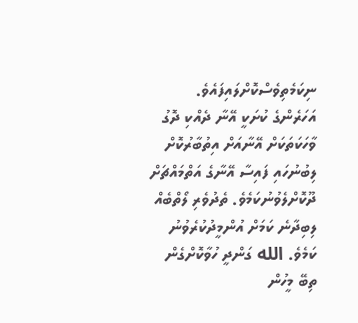ނިކަމެތިވެސްކޮށްލައިފައެވެ.
އަހަރެންގެ ކުށަކީ އޭނާ ދެއްކި ދޮގު ވާހަކަތަކަށް އޭނާއަށް އިތުބާރުކޮށް ލިބުނުހައި ފައިސާ އޭނާގެ އަތްމައްޗަށް ދޫކޮށްލެވުނުކަމެވެ. ތެދުވެރި ލޯތްބެއް ލިބިދާނެ ކަމަށް އުންމީދުކުރެވުނު ކަމެވެ. الله ގަންދީ ހުވާކޮށްގެން ތިބޭ މީހުން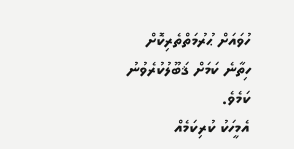ހުވައަށް ޙުރުމަތްތެރިކޮށް ހިތާނެ ކަމަށް ޤަބޫލުކުރެވުނު ކަމެވެ.
އެމީހަކު ކުރިކަމެއް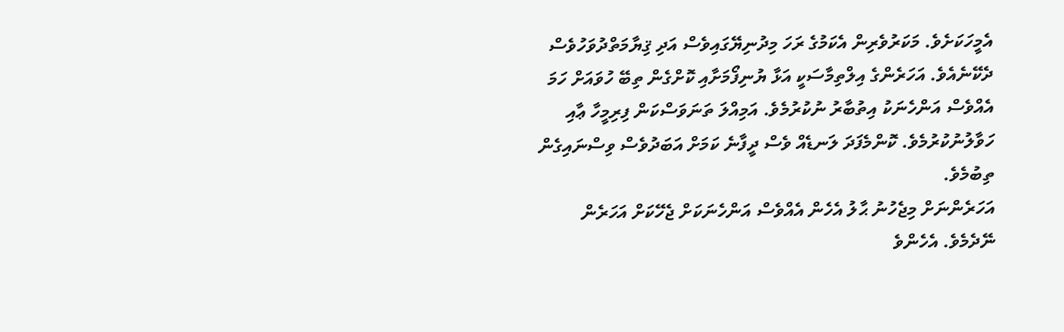އެމީހަކަށެވެ. މަކަރުވެރިން އެކަމުގެ ރަހަ މިދުނިޔޭގައިވެސް އަދި ޤިޔާމަތްދުވަހުވެސް ދެކޭނެއެވެ. އަހަރެންގެ އިލްތިމާސަކީ އަޅާ ޔުނިފޯމަށާއި ކޮށްގެން ތިބޭ ހުވައަށް ހަމަ އެއްވެސް އަންހެނަކު އިތުބާރު ނުކުރުމެވެ. އަމިއްލަ ތަނަވަސްކަން ފިރިމީހާ ޢާއި ހަވާލުނުކުރުމެވެ. ކޮންމެފަދަ ލަނޑެއް ވެސް ދީފާނެ ކަމަށް އަބަދުވެސް ވިސްނައިގެން ތިބުމެވެ.
އަހަރެންނަށް މިޖެހުނު ޙާލު އެހެން އެއްވެސް އަންހެނަކަށް ޖެހޭކަށް އަހަރެން ނޭދެމެވެ. އެހެންވެ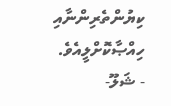ކިޔުންތެރިންނާއި ހިއްޞާކޮށްލީއެވެ.
- ޝަލޫ-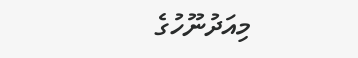މިއަދުނޫހުގެ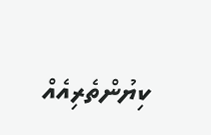ކިޔުންތެރިއެއް